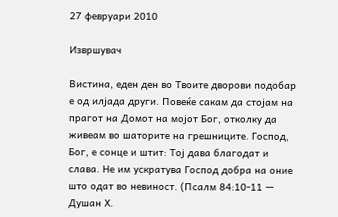27 февруари 2010

Извршувач

Вистина, еден ден во Твоите дворови подобар е од илјада други. Повеќе сакам да стојам на прагот на Домот на мојот Бог, отколку да живеам во шаторите на грешниците. Господ, Бог, е сонце и штит: Тој дава благодат и слава. Не им ускратува Господ добра на оние што одат во невиност. (Псалм 84:10-11 — Душан Х.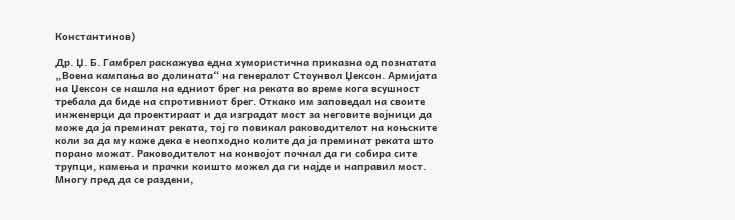Константинов)

Др. Џ. Б. Гамбрел раскажува една хумористична приказна од познатата „Воена кампања во долината“ на генералот Стоунвол Џексон. Армијата на Џексон се нашла на едниот брег на реката во време кога всушност требала да биде на спротивниот брег. Откако им заповедал на своите инженерци да проектираат и да изградат мост за неговите војници да може да ја преминат реката, тој го повикал раководителот на коњските коли за да му каже дека е неопходно колите да ја преминат реката што порано можат. Раководителот на конвојот почнал да ги собира сите трупци, камења и прачки коишто можел да ги најде и направил мост. Многу пред да се раздени,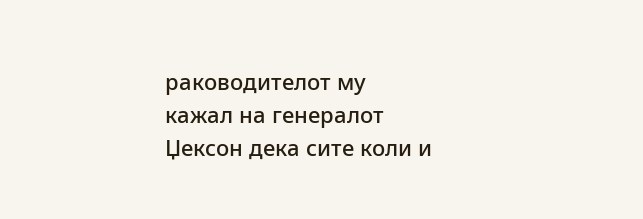раководителот му кажал на генералот Џексон дека сите коли и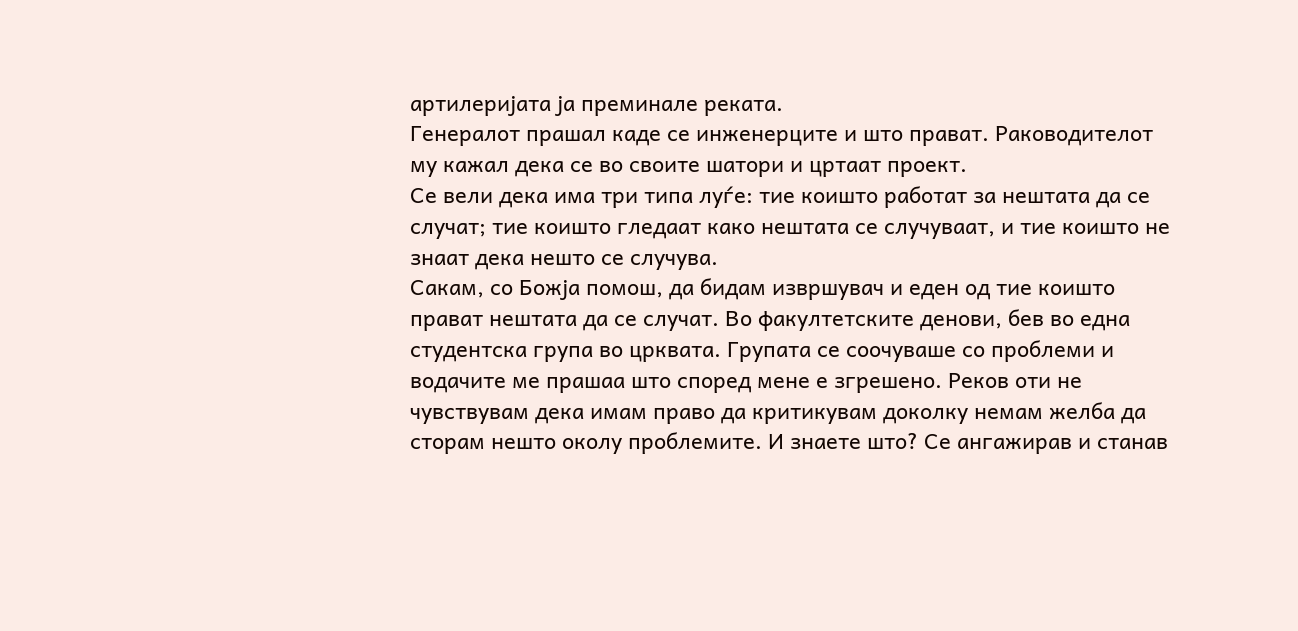артилеријата ја преминале реката.
Генералот прашал каде се инженерците и што прават. Раководителот му кажал дека се во своите шатори и цртаат проект.
Се вели дека има три типа луѓе: тие коишто работат за нештата да се случат; тие коишто гледаат како нештата се случуваат, и тие коишто не знаат дека нешто се случува.
Сакам, со Божја помош, да бидам извршувач и еден од тие коишто прават нештата да се случат. Во факултетските денови, бев во една студентска група во црквата. Групата се соочуваше со проблеми и водачите ме прашаа што според мене е згрешено. Реков оти не чувствувам дека имам право да критикувам доколку немам желба да сторам нешто околу проблемите. И знаете што? Се ангажирав и станав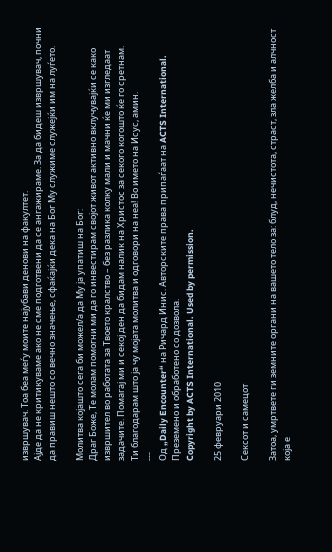извршувач. Тоа беа меѓу моите најубави денови на факултет.
Ајде да не критикуваме ако не сме подготвени да се ангажираме. За да бидеш извршувач, почни да правиш нешто со вечно значење, сфаќајќи дека на Бог Му служиме служејќи им на луѓето.

Молитва којашто сега би можел/а да Му ја упатиш на Бог:
Драг Боже, Те молам помогни ми да го инвестирам својот живот активно вклучувајќи се како извршител во работата за Твоето кралство – без разлика колку мали и мачни ќе ми изгледаат задачите. Помагај ми и секој ден да бидам налик на Христос за секого когошто ќе го сретнам.
Ти благодарам што ја чу мојата молитва и одговори на неа! Во името на Исус, амин.
---
Од „Daily Encounter“ на Ричард Инис. Авторските права припаѓаат на ACTS International. Преземено и обработено со дозвола.
Copyright by ACTS International. Used by permission.

25 февруари 2010

Сексот и самецот

Затоа, умртвете ги земните органи на вашето тело за: блуд, нечистота, страст, зла желба и алчност која е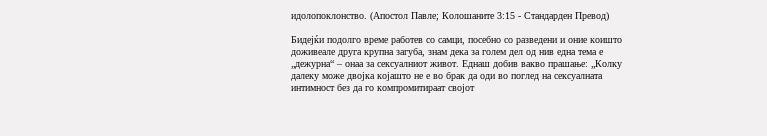идолопоклонство. (Апостол Павле; Колошаните 3:15 - Стандарден Превод)

Бидејќи подолго време работев со самци, посебно со разведени и оние коишто доживеале друга крупна загуба, знам дека за голем дел од нив една тема е „дежурна“ – онаа за сексуалниот живот. Еднаш добив вакво прашање: „Колку далеку може двојка којашто не е во брак да оди во поглед на сексуалната интимност без да го компромитираат својот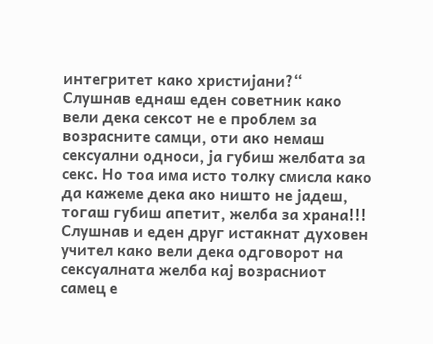интегритет како христијани?“
Слушнав еднаш еден советник како вели дека сексот не е проблем за возрасните самци, оти ако немаш сексуални односи, ја губиш желбата за секс. Но тоа има исто толку смисла како да кажеме дека ако ништо не јадеш, тогаш губиш апетит, желба за храна!!! Слушнав и еден друг истакнат духовен учител како вели дека одговорот на сексуалната желба кај возрасниот самец е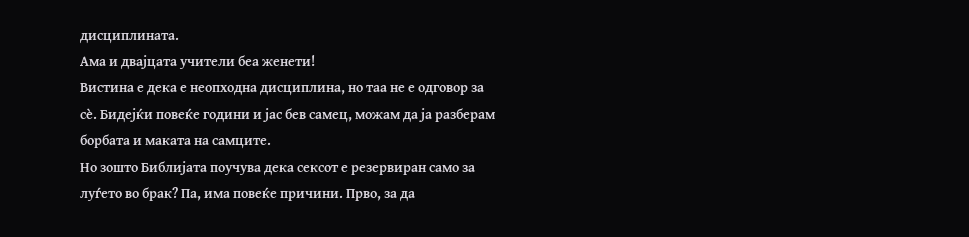дисциплината.
Ама и двајцата учители беа женети!
Вистина е дека е неопходна дисциплина, но таа не е одговор за сѐ. Бидејќи повеќе години и јас бев самец, можам да ја разберам борбата и маката на самците.
Но зошто Библијата поучува дека сексот е резервиран само за луѓето во брак? Па, има повеќе причини. Прво, за да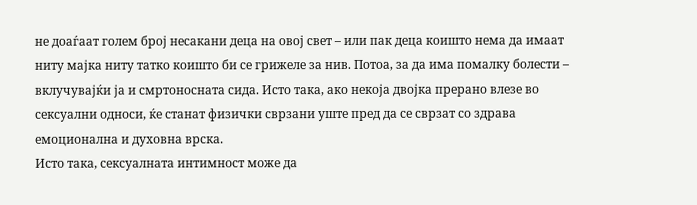не доаѓаат голем број несакани деца на овој свет – или пак деца коишто нема да имаат ниту мајка ниту татко коишто би се грижеле за нив. Потоа, за да има помалку болести – вклучувајќи ја и смртоносната сида. Исто така, ако некоја двојка прерано влезе во сексуални односи, ќе станат физички сврзани уште пред да се сврзат со здрава емоционална и духовна врска.
Исто така, сексуалната интимност може да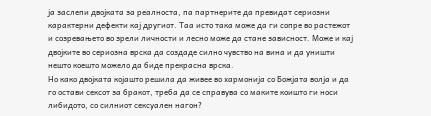ја заслепи двојката за реалноста, па партнерите да превидат сериозни карактерни дефекти кај другиот. Таа исто така може да ги сопре во растежот и созревањето во зрели личности и лесно може да стане зависност. Може и кај двојките во сериозна врска да создаде силно чувство на вина и да уништи нешто коешто можело да биде прекрасна врска.
Но како двојката којашто решила да живее во хармонија со Божјата волја и да го остави сексот за бракот, треба да се справува со маките коишто ги носи либидото, со силниот сексуален нагон?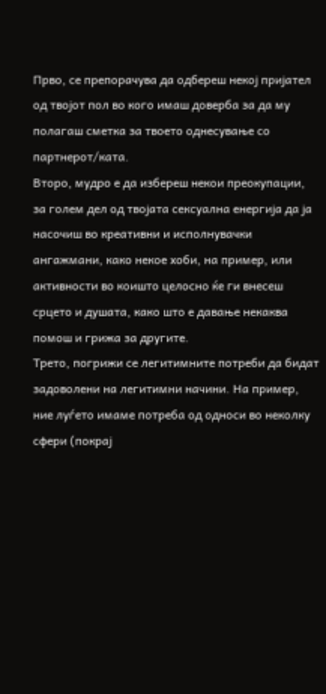Прво, се препорачува да одбереш некој пријател од твојот пол во кого имаш доверба за да му полагаш сметка за твоето однесување со партнерот/ката.
Второ, мудро е да избереш некои преокупации, за голем дел од твојата сексуална енергија да ја насочиш во креативни и исполнувачки ангажмани, како некое хоби, на пример, или активности во коишто целосно ќе ги внесеш срцето и душата, како што е давање некаква помош и грижа за другите.
Трето, погрижи се легитимните потреби да бидат задоволени на легитимни начини. На пример, ние луѓето имаме потреба од односи во неколку сфери (покрај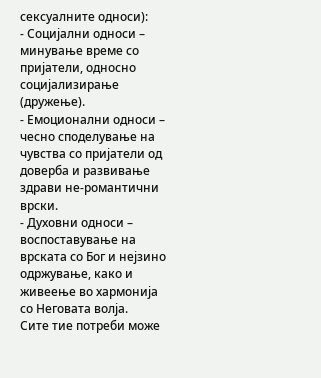сексуалните односи):
- Социјални односи – минување време со пријатели, односно социјализирање (дружење).
- Емоционални односи – чесно споделување на чувства со пријатели од доверба и развивање здрави не-романтични врски.
- Духовни односи – воспоставување на врската со Бог и нејзино одржување, како и живеење во хармонија со Неговата волја.
Сите тие потреби може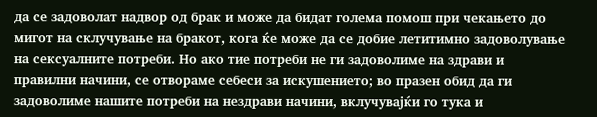да се задоволат надвор од брак и може да бидат голема помош при чекањето до мигот на склучување на бракот, кога ќе може да се добие летитимно задоволување на сексуалните потреби. Но ако тие потреби не ги задоволиме на здрави и правилни начини, се отвораме себеси за искушението; во празен обид да ги задоволиме нашите потреби на нездрави начини, вклучувајќи го тука и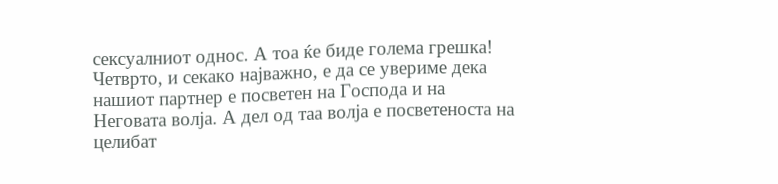сексуалниот однос. А тоа ќе биде голема грешка!
Четврто, и секако најважно, е да се увериме дека нашиот партнер е посветен на Господа и на Неговата волја. А дел од таа волја е посветеноста на целибат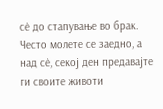сѐ до стапување во брак. Често молете се заедно, а над сѐ, секој ден предавајте ги своите животи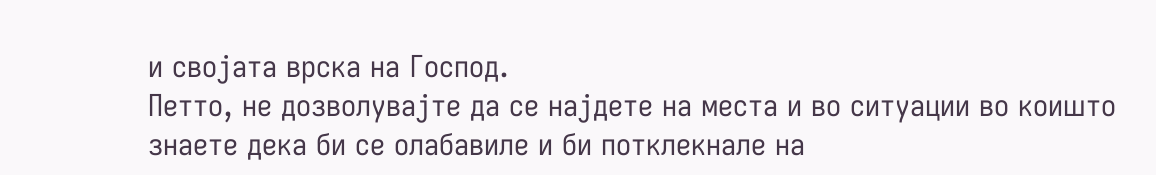и својата врска на Господ.
Петто, не дозволувајте да се најдете на места и во ситуации во коишто знаете дека би се олабавиле и би потклекнале на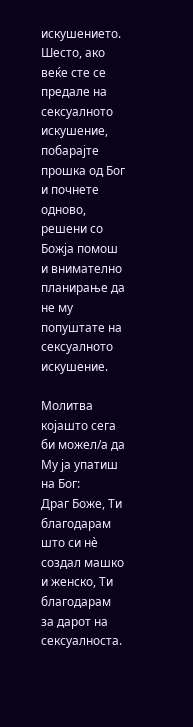искушението.
Шесто, ако веќе сте се предале на сексуалното искушение, побарајте прошка од Бог и почнете одново, решени со Божја помош и внимателно планирање да не му попуштате на сексуалното искушение.

Молитва којашто сега би можел/а да Му ја упатиш на Бог:
Драг Боже, Ти благодарам што си нѐ создал машко и женско, Ти благодарам за дарот на сексуалноста.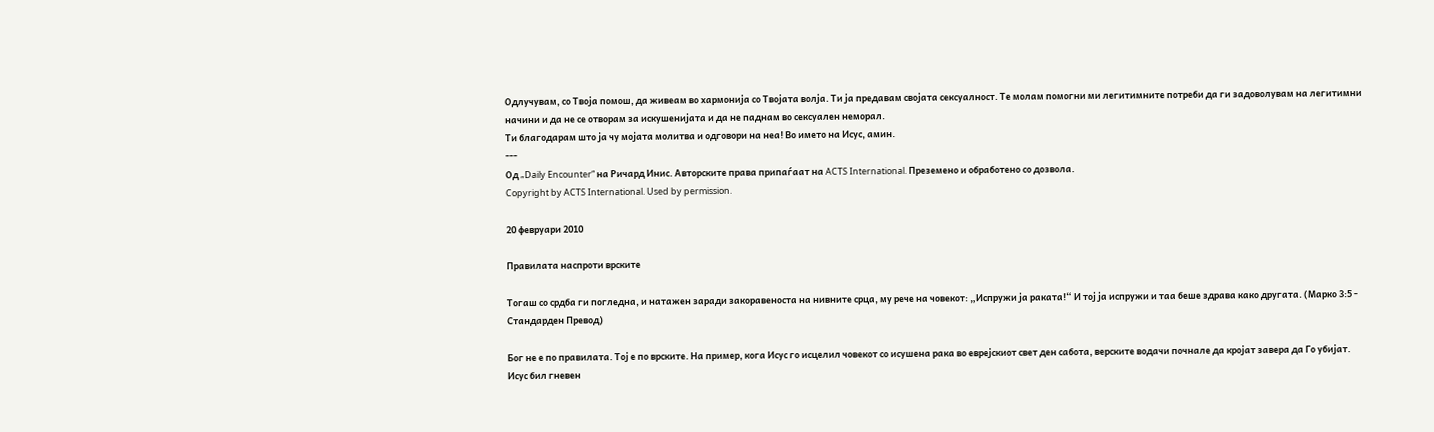Одлучувам, со Твоја помош, да живеам во хармонија со Твојата волја. Ти ја предавам својата сексуалност. Те молам помогни ми легитимните потреби да ги задоволувам на легитимни начини и да не се отворам за искушенијата и да не паднам во сексуален неморал.
Ти благодарам што ја чу мојата молитва и одговори на неа! Во името на Исус, амин.
---
Од „Daily Encounter“ на Ричард Инис. Авторските права припаѓаат на ACTS International. Преземено и обработено со дозвола.
Copyright by ACTS International. Used by permission.

20 февруари 2010

Правилата наспроти врските

Тогаш со срдба ги погледна, и натажен заради закоравеноста на нивните срца, му рече на човекот: „Испружи ја раката!“ И тој ја испружи и таа беше здрава како другата. (Марко 3:5 - Стандарден Превод)

Бог не е по правилата. Тој е по врските. На пример, кога Исус го исцелил човекот со исушена рака во еврејскиот свет ден сабота, верските водачи почнале да кројат завера да Го убијат. Исус бил гневен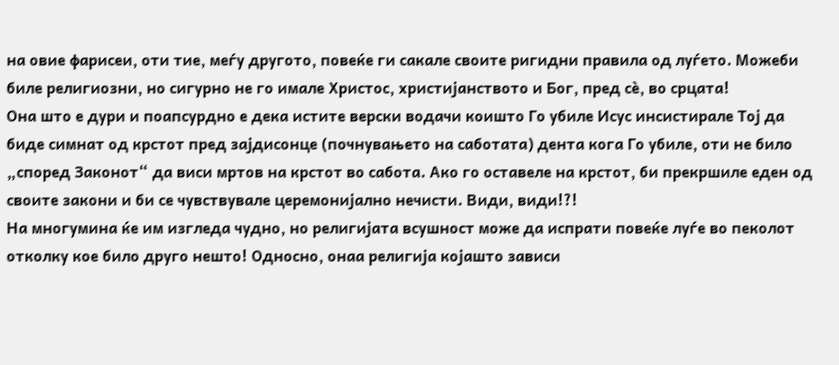на овие фарисеи, оти тие, меѓу другото, повеќе ги сакале своите ригидни правила од луѓето. Можеби биле религиозни, но сигурно не го имале Христос, христијанството и Бог, пред сѐ, во срцата!
Она што е дури и поапсурдно е дека истите верски водачи коишто Го убиле Исус инсистирале Тој да биде симнат од крстот пред зајдисонце (почнувањето на саботата) дента кога Го убиле, оти не било „според Законот“ да виси мртов на крстот во сабота. Ако го оставеле на крстот, би прекршиле еден од своите закони и би се чувствувале церемонијално нечисти. Види, види!?!
На многумина ќе им изгледа чудно, но религијата всушност може да испрати повеќе луѓе во пеколот отколку кое било друго нешто! Односно, онаа религија којашто зависи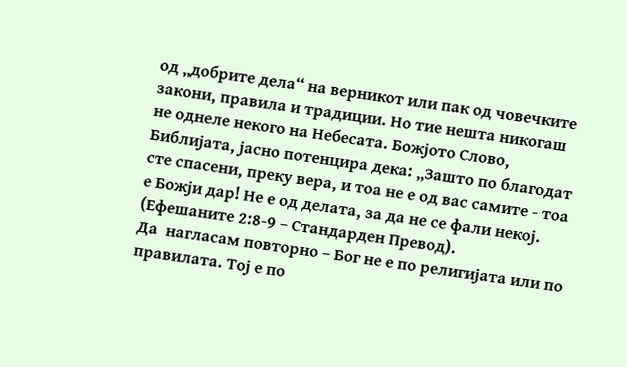од „добрите дела“ на верникот или пак од човечките закони, правила и традиции. Но тие нешта никогаш не однеле некого на Небесата. Божјото Слово, Библијата, јасно потенцира дека: „Зашто по благодат сте спасени, преку вера, и тоа не е од вас самите - тоа е Божји дар! Не е од делата, за да не се фали некој. (Ефешаните 2:8-9 – Стандарден Превод).
Да  нагласам повторно – Бог не е по религијата или по правилата. Тој е по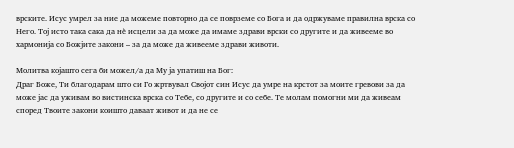врските. Исус умрел за ние да можеме повторно да се поврземе со Бога и да одржуваме правилна врска со Него. Тој исто така сака да нѐ исцели за да може да имаме здрави врски со другите и да живееме во хармонија со Божјите закони – за да може да живееме здрави животи.

Молитва којашто сега би можел/а да Му ја упатиш на Бог:
Драг Боже, Ти благодарам што си Го жртвувал Својот син Исус да умре на крстот за моите гревови за да може јас да уживам во вистинска врска со Тебе, со другите и со себе. Те молам помогни ми да живеам според Твоите закони коишто даваат живот и да не се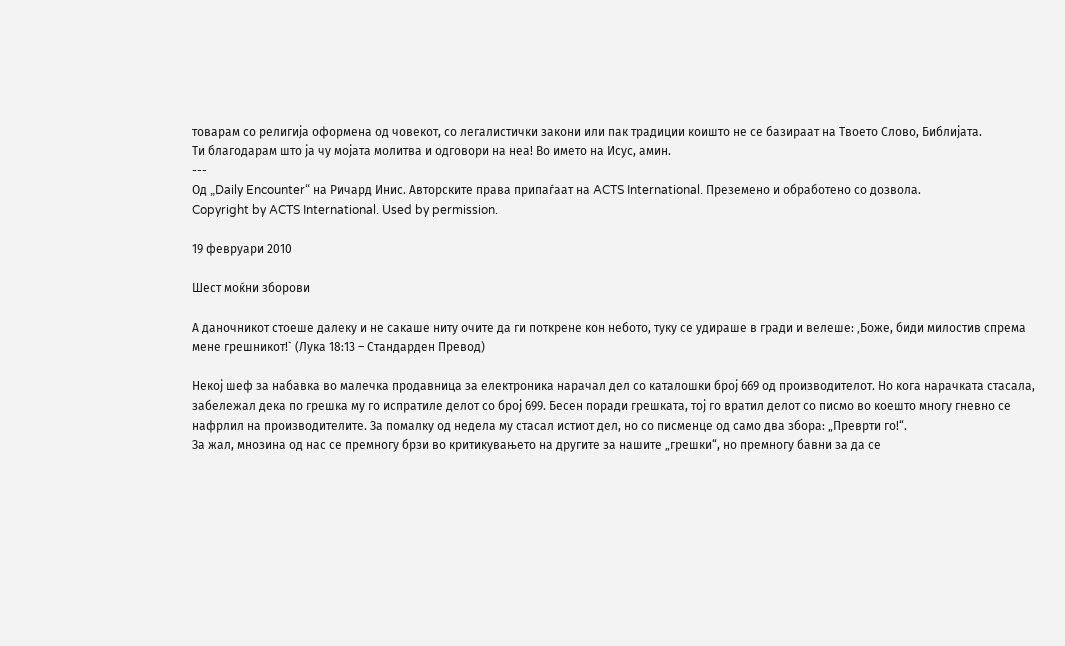товарам со религија оформена од човекот, со легалистички закони или пак традиции коишто не се базираат на Твоето Слово, Библијата.
Ти благодарам што ја чу мојата молитва и одговори на неа! Во името на Исус, амин.
---
Од „Daily Encounter“ на Ричард Инис. Авторските права припаѓаат на ACTS International. Преземено и обработено со дозвола.
Copyright by ACTS International. Used by permission.

19 февруари 2010

Шест моќни зборови

А даночникот стоеше далеку и не сакаше ниту очите да ги поткрене кон небото, туку се удираше в гради и велеше: ‚Боже, биди милостив спрема мене грешникот!` (Лука 18:13 – Стандарден Превод)

Некој шеф за набавка во малечка продавница за електроника нарачал дел со каталошки број 669 од производителот. Но кога нарачката стасала, забележал дека по грешка му го испратиле делот со број 699. Бесен поради грешката, тој го вратил делот со писмо во коешто многу гневно се нафрлил на производителите. За помалку од недела му стасал истиот дел, но со писменце од само два збора: „Преврти го!“.
За жал, мнозина од нас се премногу брзи во критикувањето на другите за нашите „грешки“, но премногу бавни за да се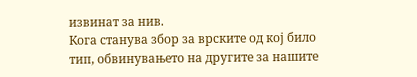извинат за нив.
Кога станува збор за врските од кој било тип, обвинувањето на другите за нашите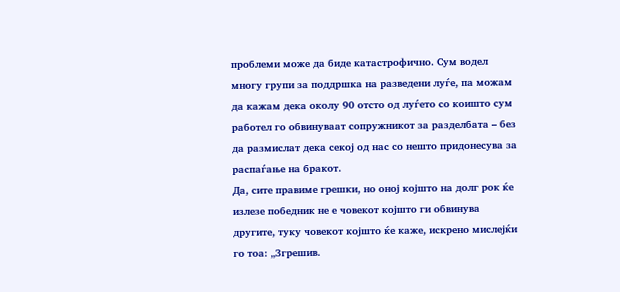проблеми може да биде катастрофично. Сум водел многу групи за поддршка на разведени луѓе, па можам да кажам дека околу 90 отсто од луѓето со коишто сум работел го обвинуваат сопружникот за разделбата – без да размислат дека секој од нас со нешто придонесува за распаѓање на бракот.
Да, сите правиме грешки, но оној којшто на долг рок ќе излезе победник не е човекот којшто ги обвинува другите, туку човекот којшто ќе каже, искрено мислејќи го тоа: „Згрешив.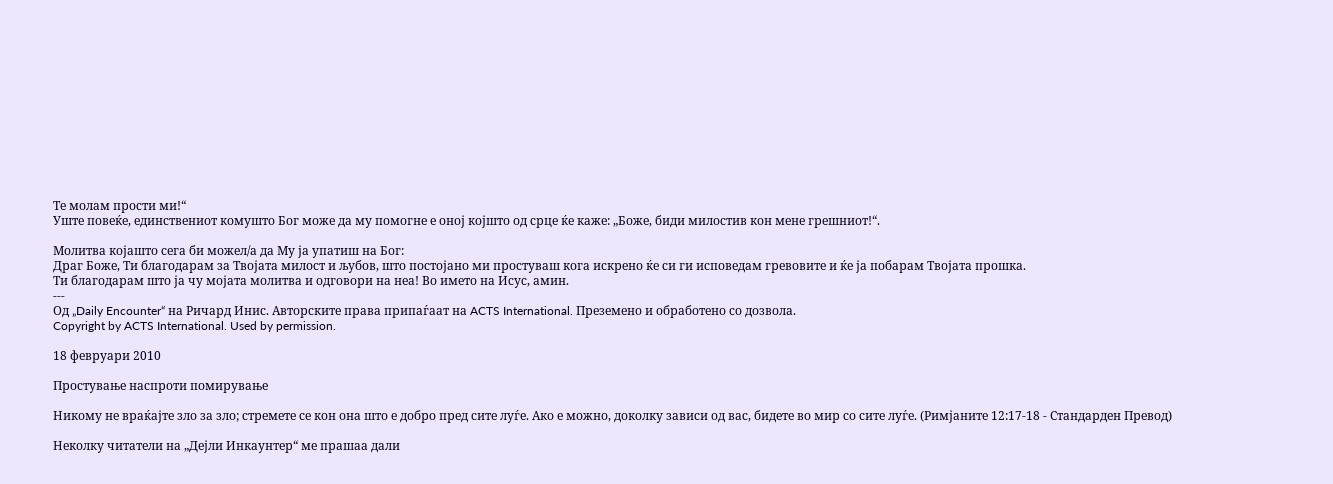Те молам прости ми!“
Уште повеќе, единствениот комушто Бог може да му помогне е оној којшто од срце ќе каже: „Боже, биди милостив кон мене грешниот!“.

Молитва којашто сега би можел/а да Му ја упатиш на Бог:
Драг Боже, Ти благодарам за Твојата милост и љубов, што постојано ми простуваш кога искрено ќе си ги исповедам гревовите и ќе ја побарам Твојата прошка.
Ти благодарам што ја чу мојата молитва и одговори на неа! Во името на Исус, амин.
---
Од „Daily Encounter“ на Ричард Инис. Авторските права припаѓаат на ACTS International. Преземено и обработено со дозвола.
Copyright by ACTS International. Used by permission.

18 февруари 2010

Простување наспроти помирување

Никому не враќајте зло за зло; стремете се кон она што е добро пред сите луѓе. Ако е можно, доколку зависи од вас, бидете во мир со сите луѓе. (Римјаните 12:17-18 - Стандарден Превод)

Неколку читатели на „Дејли Инкаунтер“ ме прашаа дали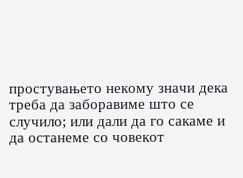простувањето некому значи дека треба да заборавиме што се случило; или дали да го сакаме и да останеме со човекот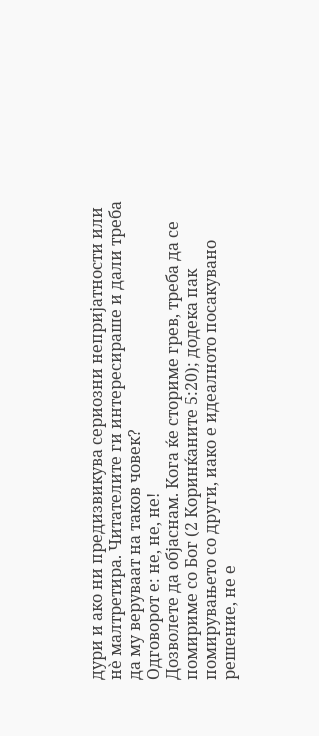дури и ако ни предизвикува сериозни непријатности или нѐ малтретира. Читателите ги интересираше и дали треба да му веруваат на таков човек?
Одговорот е: не, не, не!
Дозволете да објаснам. Кога ќе сториме грев, треба да се помириме со Бог (2 Коринќаните 5:20); додека пак помирувањето со други, иако е идеалното посакувано решение, не е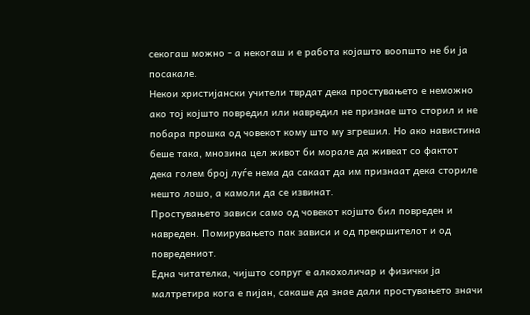секогаш можно - а некогаш и е работа којашто воопшто не би ја посакале.
Некои христијански учители тврдат дека простувањето е неможно ако тој којшто повредил или навредил не признае што сторил и не побара прошка од човекот кому што му згрешил. Но ако навистина беше така, мнозина цел живот би морале да живеат со фактот дека голем број луѓе нема да сакаат да им признаат дека сториле нешто лошо, а камоли да се извинат.
Простувањето зависи само од човекот којшто бил повреден и навреден. Помирувањето пак зависи и од прекршителот и од повредениот.
Една читателка, чијшто сопруг е алкохоличар и физички ја малтретира кога е пијан, сакаше да знае дали простувањето значи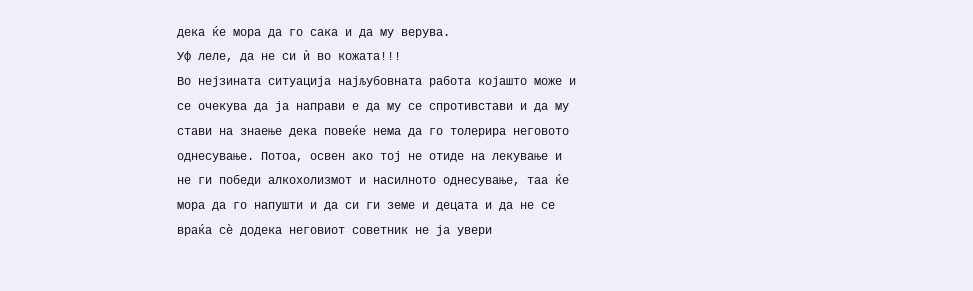дека ќе мора да го сака и да му верува.
Уф леле, да не си ѝ во кожата!!!
Во нејзината ситуација најљубовната работа којашто може и се очекува да ја направи е да му се спротивстави и да му стави на знаење дека повеќе нема да го толерира неговото однесување. Потоа, освен ако тој не отиде на лекување и не ги победи алкохолизмот и насилното однесување, таа ќе мора да го напушти и да си ги земе и децата и да не се враќа сѐ додека неговиот советник не ја увери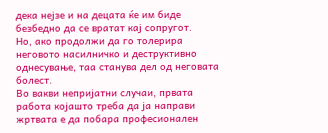дека нејзе и на децата ќе им биде безбедно да се вратат кај сопругот.
Но, ако продолжи да го толерира неговото насилничко и деструктивно однесување, таа станува дел од неговата болест.
Во вакви непријатни случаи, првата работа којашто треба да ја направи жртвата е да побара професионален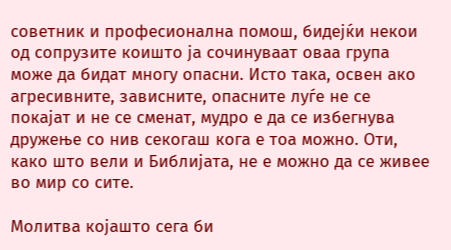советник и професионална помош, бидејќи некои од сопрузите коишто ја сочинуваат оваа група може да бидат многу опасни. Исто така, освен ако агресивните, зависните, опасните луѓе не се покајат и не се сменат, мудро е да се избегнува дружење со нив секогаш кога е тоа можно. Оти, како што вели и Библијата, не е можно да се живее во мир со сите.

Молитва којашто сега би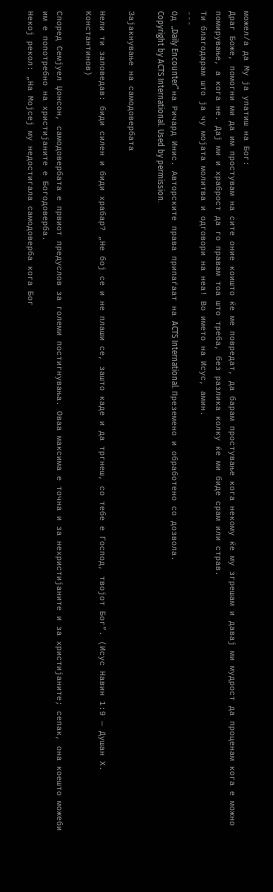можел/а да Му ја упатиш на Бог:
Драг Боже, помогни ми да им простувам на сите оние коишто ќе ме повредат, да барам простување кога некому ќе му згрешам и давај ми мудрост да проценам кога е можно помирување, а кога не. Дај ми и храброст да го правам тоа што треба, без разлика колку ќе ми биде срам или страв.
Ти благодарам што ја чу мојата молитва и одговори на неа! Во името на Исус, амин.
---
Од „Daily Encounter“ на Ричард Инис. Авторските права припаѓаат на ACTS International. Преземено и обработено со дозвола.
Copyright by ACTS International. Used by permission.

Зајакнување на самодовербата

Нели ти заповедав: биди силен и биди храбар? „Не бој се и не плаши се, зашто каде и да тргнеш, со тебе е Господ, твојот Бог”. (Исус Навин 1:9 — Душан Х. Константинов)

Според Семјуел Џонсон, самодовербата е првиот предуслов за големи постигнувања. Оваа максима е точна и за нехристијаните и за христијаните; сепак, она коешто можеби им е попотребно на христијаните е Богодоверба.
Некој рекол: „На Мојсеј му недостигала самодоверба кога Бог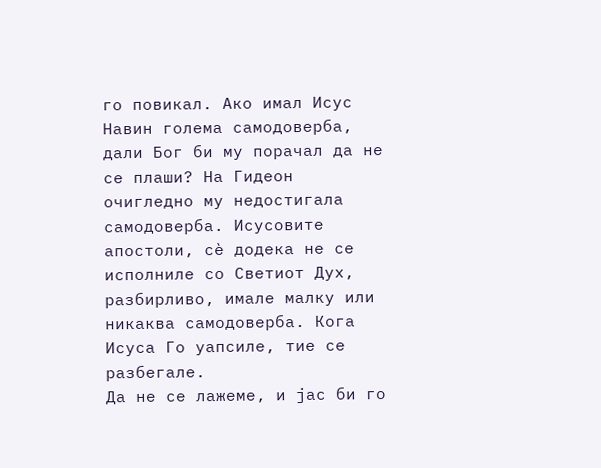го повикал. Ако имал Исус Навин голема самодоверба, дали Бог би му порачал да не се плаши? На Гидеон очигледно му недостигала самодоверба. Исусовите апостоли, сѐ додека не се исполниле со Светиот Дух, разбирливо, имале малку или никаква самодоверба. Кога Исуса Го уапсиле, тие се разбегале.
Да не се лажеме, и јас би го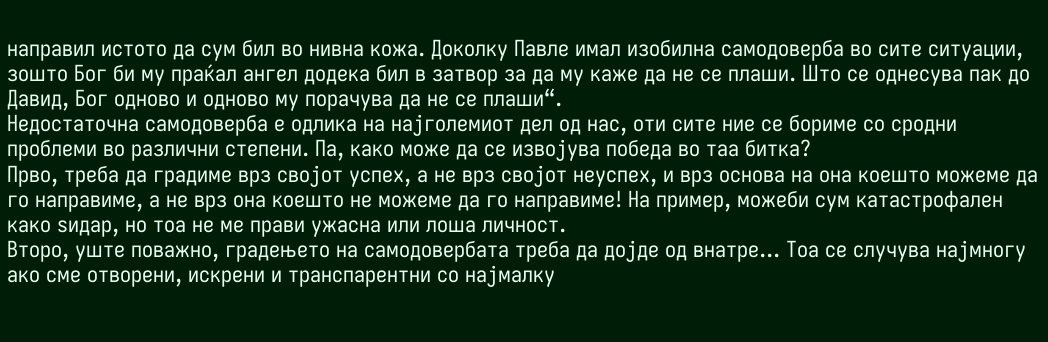направил истото да сум бил во нивна кожа. Доколку Павле имал изобилна самодоверба во сите ситуации, зошто Бог би му праќал ангел додека бил в затвор за да му каже да не се плаши. Што се однесува пак до Давид, Бог одново и одново му порачува да не се плаши“.
Недостаточна самодоверба е одлика на најголемиот дел од нас, оти сите ние се бориме со сродни проблеми во различни степени. Па, како може да се извојува победа во таа битка?
Прво, треба да градиме врз својот успех, а не врз својот неуспех, и врз основа на она коешто можеме да го направиме, а не врз она коешто не можеме да го направиме! На пример, можеби сум катастрофален како ѕидар, но тоа не ме прави ужасна или лоша личност.
Второ, уште поважно, градењето на самодовербата треба да дојде од внатре... Тоа се случува најмногу ако сме отворени, искрени и транспарентни со најмалку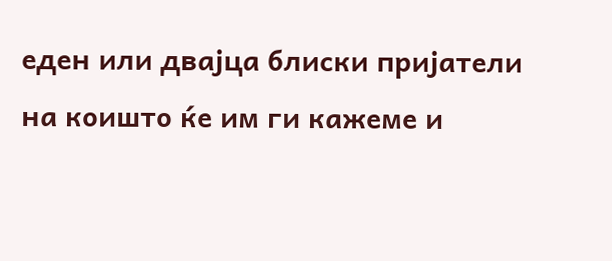еден или двајца блиски пријатели на коишто ќе им ги кажеме и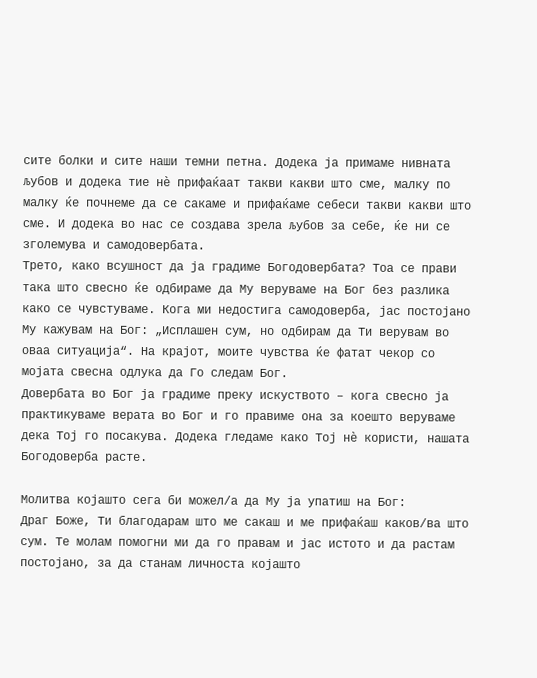сите болки и сите наши темни петна. Додека ја примаме нивната љубов и додека тие нѐ прифаќаат такви какви што сме, малку по малку ќе почнеме да се сакаме и прифаќаме себеси такви какви што сме. И додека во нас се создава зрела љубов за себе, ќе ни се зголемува и самодовербата.
Трето, како всушност да ја градиме Богодовербата? Тоа се прави така што свесно ќе одбираме да Му веруваме на Бог без разлика како се чувстуваме. Кога ми недостига самодоверба, јас постојано Му кажувам на Бог: „Исплашен сум, но одбирам да Ти верувам во оваа ситуација“. На крајот, моите чувства ќе фатат чекор со мојата свесна одлука да Го следам Бог.
Довербата во Бог ја градиме преку искуството – кога свесно ја практикуваме верата во Бог и го правиме она за коешто веруваме дека Тој го посакува. Додека гледаме како Тој нѐ користи, нашата Богодоверба расте.

Молитва којашто сега би можел/а да Му ја упатиш на Бог:
Драг Боже, Ти благодарам што ме сакаш и ме прифаќаш каков/ва што сум. Те молам помогни ми да го правам и јас истото и да растам постојано, за да станам личноста којашто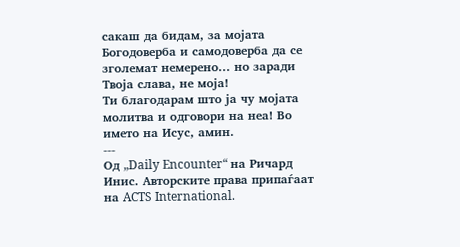сакаш да бидам, за мојата Богодоверба и самодоверба да се зголемат немерено... но заради Твоја слава, не моја!
Ти благодарам што ја чу мојата молитва и одговори на неа! Во името на Исус, амин.
---
Од „Daily Encounter“ на Ричард Инис. Авторските права припаѓаат на ACTS International.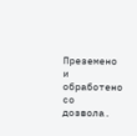Преземено и обработено со дозвола.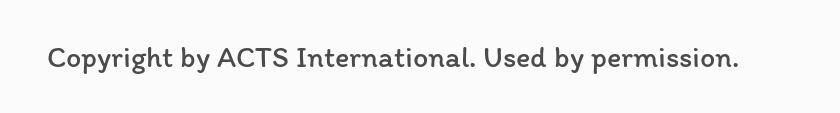Copyright by ACTS International. Used by permission.